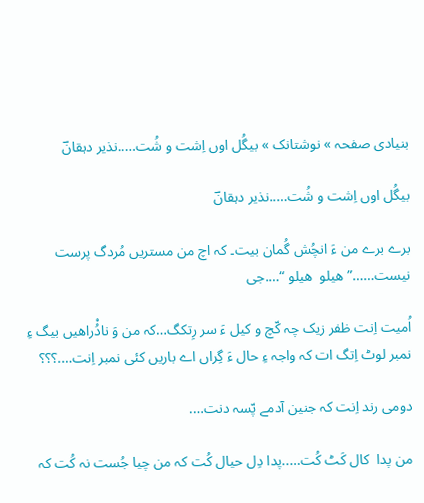بنیادی صفحہ » نوشتانک » بیگُل اوں اِشت و شُت…..نذیر دہقانؔ

بیگُل اوں اِشت و شُت…..نذیر دہقانؔ

برے برے من ءَ انچُش گُمان بیت۔ کہ اچ من مستریں مُردگ پرست نیست……” هیلو  هیلو “….جی

اُمیت اِنت ظفر زیک چہ کّچ و کیل ءَ سر رِتکگ…کہ من وَ نادُْراهیں بیگ ءِ نمبر لوٹ اِتگ ات کہ واجہ ءِ حال ءَ گِراں اے باریں کئی نمبر اِنت….؟؟؟

دومی رند اِنت کہ جنین آدمے پّسہ دنت….

من پدا  کال کَٹ کُت…..پدا دِل حیال کُت کہ من چیا جُست نہ کُت کہ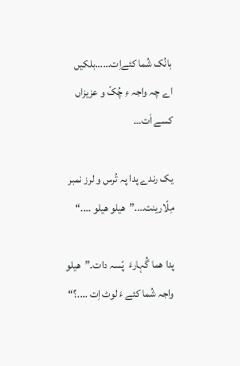بانُک شُما کئےاِت……بلکیں اے چہ واجہ ءِ چُکّ و عزیزاں کسے اَت…

یک رندے پدا پہ تُرس و لرز نمبر مِلّارینت….”هیلو هیلو ….“

پدا هما گُہارءَ  پّسہ دات۔”  هیلو واجہ شُما کئے ءَ لوٹ اِت ….؟“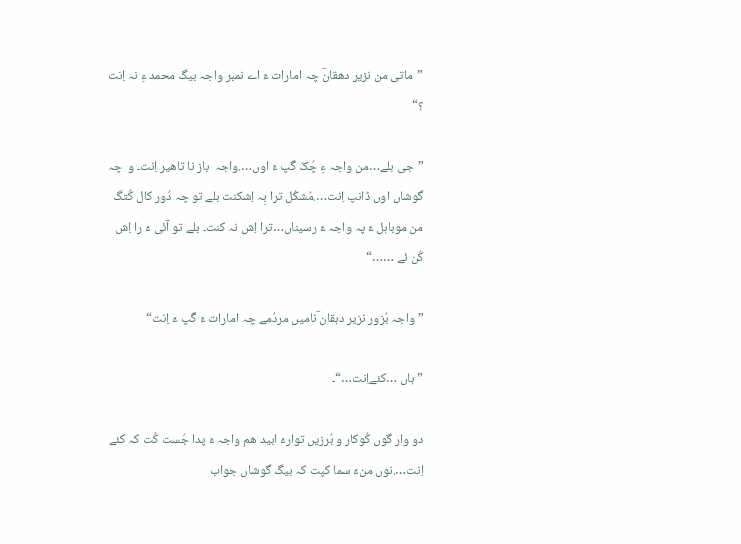”ماتی من نزیر دهقانؔ چہ امارات ءَ اے نمبر واجہ بیگ محمد ءِ نہ اِنت ؟“

”جی بلے…من واجہ ءِ چُکّ گّپ ءَ اوں….واجہ  باز نا تاهیر اِنت۔ و  چہ گوشاں اوں ڈانپ اِنت….مُشکُل ترا بِہ اِشکنت بلے تو چہ دُور کال کُتگ من موباہل ءَ پہ واجہ ءَ رسیناں…ترا اِش نہ کنت۔ بلے تو آئی ءَ را اِش کُن ئے ……“

”واجہ بُزور نزیر دہقان ؔنامیں مردُمے چہ امارات ءَ گّپ ءَ اِنت“

”ہا‌ں …کئےاِنت…“۔

دو وار گوں کُوکار و بُرزیں توارءَ ابید هم واجہ ءَ پدا جُست کُت کہ کئے اِنت….نوں منءَ سما کپت کہ بیگ گوشاں جواب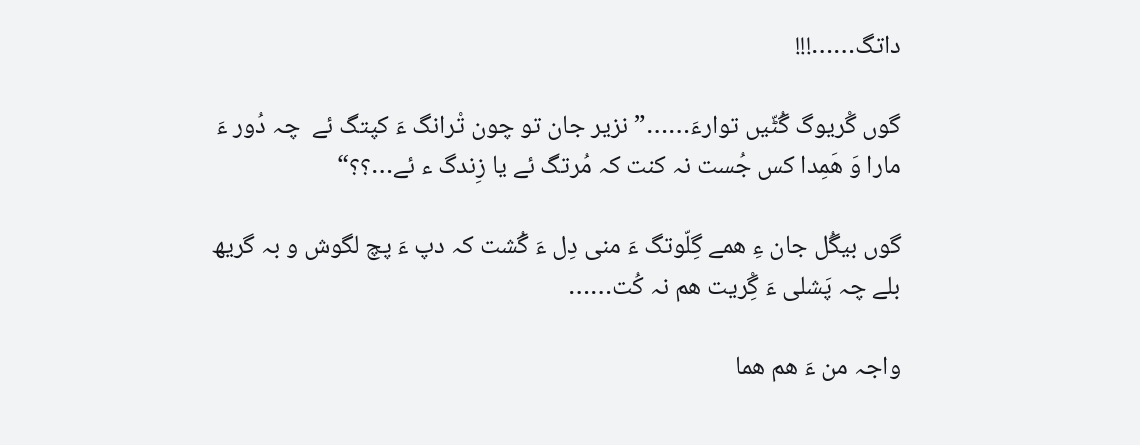داتگ……!!!

گوں گْریوگ گُٹّیں توارءَ……”نزیر جان تو چون تْرانگ ءَ کپتگ ئے  چہ دُور ءَ مارا وَ هَمِدا کس جُست نہ کنت کہ مُرتگ ئے یا زِندگ ء ئے…؟؟“

گوں بیگُل جان ءِ همے گِلّوتگ ءَ منی دِل ءَ گُشت کہ دپ ءَ پچ لگوش و بہ گریھ  بلے چہ پَشلی ءَ گِْریت هم نہ کُت……

واجہ من ءَ هم هما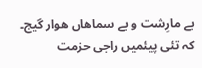بے مارِشت و بے سماهاں هوار گیج۔ کہ تئی پیئمیں راجی حزمت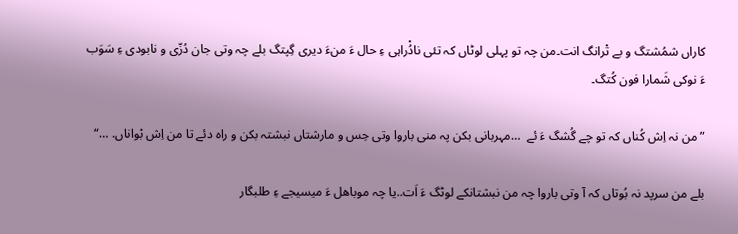کاراں شمُشتگ و بے تْرانگ انت۔من چہ تو پہلی لوٹاں کہ تئی نادُْراہی ءِ حال ءَ منءَ دیری گِپتگ بلے چہ وتی جان دُزّی و نابودی ءِ سَوَب ءَ نوکی شَمارا فون کُتگ۔

”من نہ اِش کُناں کہ تو چے گُشگ ءَ ئے  …مہربانی بکن پہ منی باروا وتی حِس و مارشتاں نبشتہ بکن و راه دئے تا من اِش بْواناں. …“

بلے من سرپد نہ بُوتاں کہ آ وتی باروا چہ من نبشتانکے لوٹگ ءَ اَت..یا چہ موباهل ءَ میسیجے ءِ طلبگار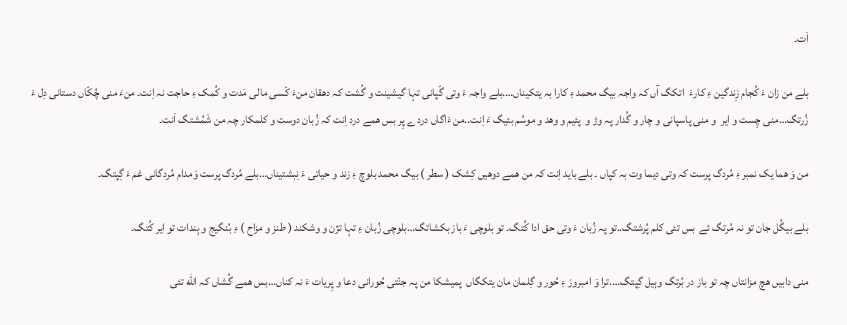اَت۔

بلے من زان ءَ کُجام زِندگین ءِ کارءَ  اتکگ آں کہ واجہ بیگ محمد ءِ کارا بہ یتکیناں….بلے واجہ ءَ وتی گّپانی تہا گیشینت و گُشت کہ دهقان منءَ کّسی مالی مَدت و کُمک ءِ حاجت نہ اِنت۔ منءَ منی چُکّاں دستانی دِل ءَ زُرتگ…منی چِست و ایر  و منی پاسپانی و چار و گُدار پہ وڑ و  پئیم و وهد و موسُم بئیگ ءَ اِنت..من ءَاگاں درد ے پِر بس همے درد اِنت کہ زُبان دوست و کلمکار چہ من شَمُشتگ اَنت۔

من وَ هما یک نمبر ءِ مُردگ پرست کہ وتی دیما وت بہ کپاں ۔ بلے باید اِنت کہ من همے دوهیں کِشک ( سطر ) بیگ محمد بلوچ ءِ زند و حیاتی ءَ نِبشتیناں…بلے مُردگ پرست وَمدام مُردگانی غم ءَ گِپتگ۔

بلے بیگُل جان تو نہ مُرتگ ئے  بس تئی کلم پُرشتگ..تو پہ زُبان ءَ وتی حق ادا کُتگ۔ تو بلوچی ءَ باز بکشاتگ…بلوچی زُبان ءِ تہا تژن و وشکند ( طنز و مزاح ) ءِ بُنگیج و بِندات تو ایر کُتگ۔

منی دابیں هچ مزانتاں چہ تو باز در بُرتگ وہیل گِپتگ….ترا وَ امبروز ءِ حُور و گِلمان مان یتکگاں  پمیشکا من پہ جنّتی حُورانی دعا و پِریات ءَ نہ کناں…بس همے گُشاں کہ الله تئی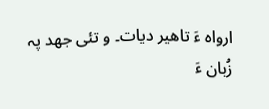ارواه ءَ تاهیر دیات۔ و تئی جهد پہ زُبان ءَ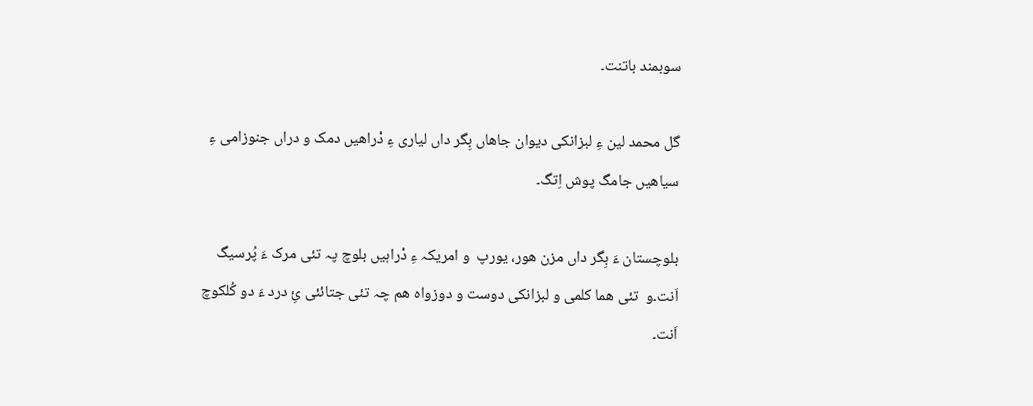سوبمند باتنت۔

گل محمد لین ءِ لبزانکی دیوان جاهاں بِگر داں لیاری ءِ دْراهیں دمک و دراں جنوزامی ءِ سیاهیں جامگ پوش اِتگ۔

بلوچستان ءَ بِگر داں مزن هور، یورپ  و امریکہ ءِ دْراہیں بلوچ پہ تئی مرک ءَ پُرسیگ اَنت۔و  تئی هما کلمی و لبزانکی دوست و دوزواه هم چہ تئی جتائئی ئِ درد ءَ دو کُلکوچ اَنت۔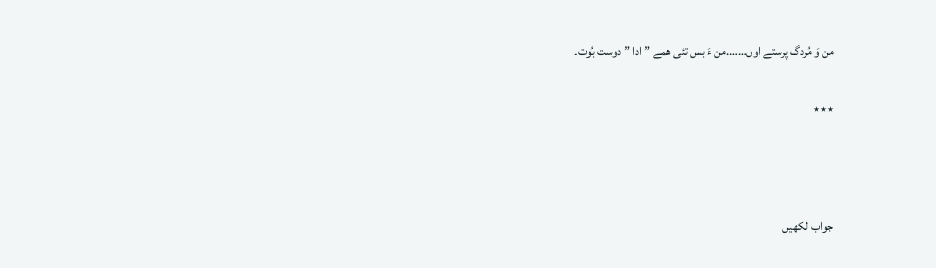من وَ مُردگ پرستے اوں…….من ءَ بس تئی همے ” ادا ” دوست بُوت۔

٭٭٭



جواب لکھیں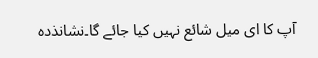آپ کا ای میل شائع نہیں کیا جائے گا۔نشانذدہ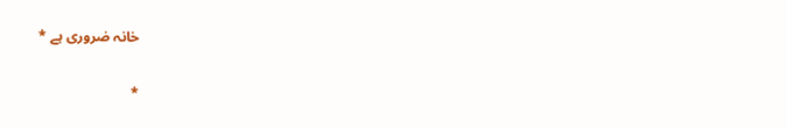خانہ ضروری ہے *

*